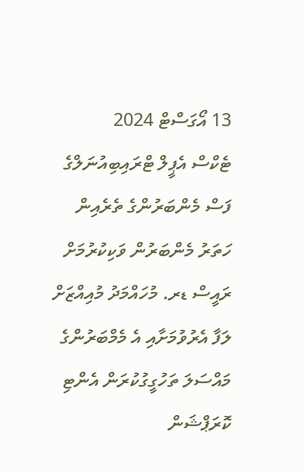13 އޯގަސްޓް 2024
ޓެކްސް އެޕީލް ޓްރައިބިއުނަލްގެ ފަސް މެންބަރުންގެ ތެރެއިން ހަތަރު މެންބަރުން ވަކިކުރުމަށް ރައީސް ޑރ. މުހައްމަދު މުއިއްޒަށް ލަފާ އެރުވުމަށާއި އެ މެމްބަރުންގެ މައްސަލަ ތަހުގީގުކުރަން އެންޓި ކޮރަޕްޝަން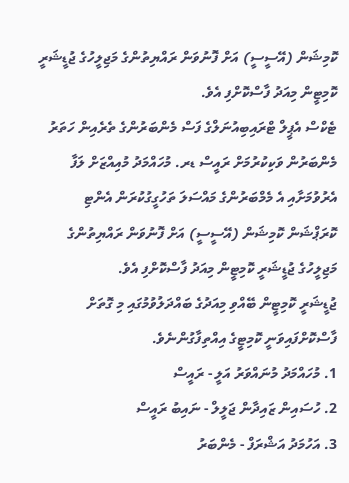ކޮމިޝަން (އޭސީސީ) އަށް ފޮނުވަން ރައްޔިތުންގެ މަޖިލީހުގެ ޖުޑީޝަރީ ކޮމިޓީން މިއަދު ފާސްކޮށްފި އެވެ.
ޓެކްސް އެޕީލް ޓްރައިބިއުނަލްގެ ފަސް މެންބަރުންގެ ތެރެއިން ހަތަރު މެންބަރުން ވަކިކުރުމަށް ރައީސް ޑރ. މުހައްމަދު މުއިއްޒަށް ލަފާ އެރުވުމަށާއި އެ މެމްބަރުންގެ މައްސަލަ ތަހުގީގުކުރަން އެންޓި ކޮރަޕްޝަން ކޮމިޝަން (އޭސީސީ) އަށް ފޮނުވަން ރައްޔިތުންގެ މަޖިލީހުގެ ޖުޑީޝަރީ ކޮމިޓީން މިއަދު ފާސްކޮށްފި އެވެ.
ޖުޑީޝަރީ ކޮމިޓީން ބޭއްވި މިއަދުގެ ބައްދަލުވުމުގައި މި ގޮތަށް ފާސްކޮށްފައިވަނީ ކޮމިޓީގެ އިއްތިފާގުންނެވެ.
1. މުހައްމަދު މުނައްވަރު އަލީ - ރައީސް
2. ހުސައިން ޒައިދާން ޖަލީލް - ނައިބު ރައީސް
3. އަހުމަދު އަޝްރަފް - މެންބަރު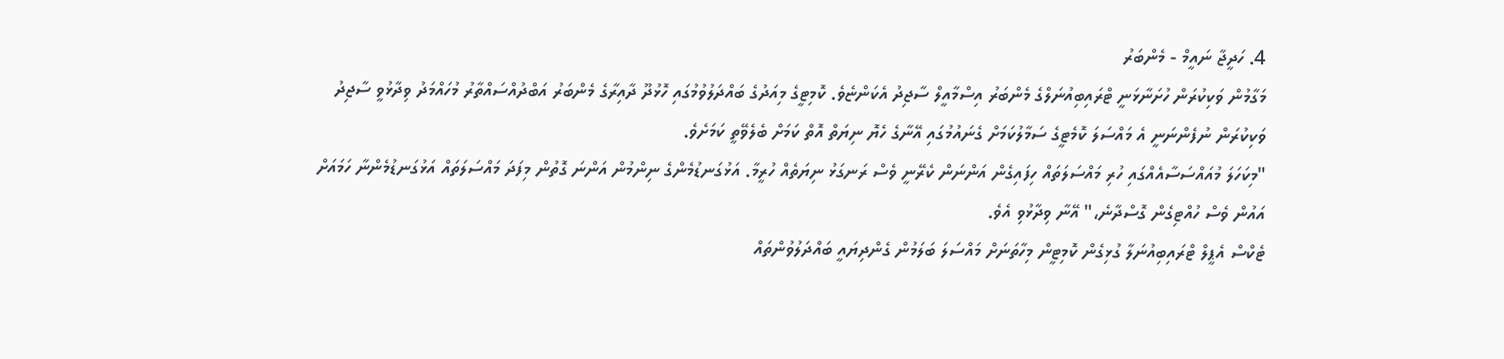4. ހަދީޖާ ނައީމް - މެންބަރު
މަގާމުން ވަކިކުރަން ހުށަނާޅަނީ ޓްރައިބިއުނަލްގެ މެންބަރު އިސްމާއީލް ސާޖިދު އެކަންޏެވެ. ކޮމިޓީގެ މިއަދުގެ ބައްދަލުވުމުގައި ހޮޅުދޫ ދާއިރާގެ މެންބަރު އަބްދުއްސައްތާރު މުހައްމަދު ވިދާޅުވީ ސާޖިދު ވަކިކުރަން ނުފެންނަނީ އެ މައްސަލަ ކޮމެޓީގެ ސަމާލުކަމަށް ގެނައުމުގައި އޭނާގެ ހެޔޮ ނިޔަތް އޮތް ކަމަށް ބެލެވޭތީ ކަމަށެވެ.
"މިކަހަލަ މުއައްސަސާއެއްގައި ހުރި މައްސަލަތައް ހިފައިގެން އަންނަން ކެރޭނީ ވެސް ރަނގަޅު ނިޔަތެއް ހުރީމާ. އަޅުގަނޑުމެންގެ ނިންމުން އަންނަ ގޮތުން މިފަދަ މައްސަލަތައް އަޅުގަނޑުމެންނާ ހަމައަށް އައުން ވެސް ހުއްޓިގެން ގޮސްދާނެ،" އޭނާ ވިދާޅުވި އެވެ.
ޓެކްސް އެޕީލް ޓްރައިބިއުނަލާ ގުޅިގެން ކޮމިޓީން މިހާތަނަށް މައްސަލަ ބަލަމުން ގެންދިޔައީ ބައްދަލުވުންތައް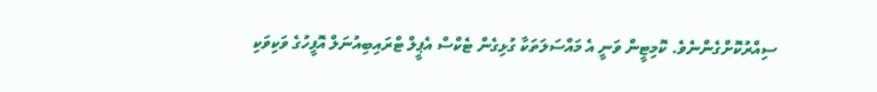ސިއްރުކޮށްގެންނެވެ. ކޮމިޓީން ވަނީ އެ މައްސަލަތަކާ ގުޅިގެން ޓެކްސް އެޕީލް ޓްރައިބިއުނަލް އޮފީހުގެ ވަކިވަކި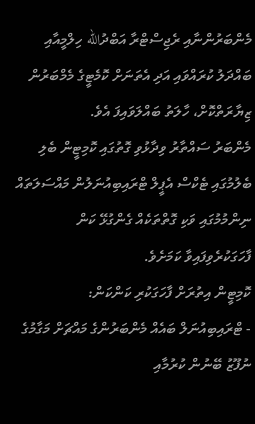މެންބަރުންނާއި ރެޖިސްޓްރާ އަބްދުالله ހިލްމީއާއި ބައްދަލު ކުރައްވައި އަދި އެތަނަށް ކޮމެޓީގެ މެމްބަރުން ޒިޔާރަތްކޮށް، ހާލަތު ބައްލަވައިފަ އެވެ.
މެންބަރު ސައްތާރު ވިދާޅުވި ގޮތުގައި ކޮމިޓީން ބެލި ބެލުމުގައި ޓެކްސް އެޕީލް ޓްރައިބިއުނަލުން މައްސަލަތައް ނިންމުމުގައި ވަކި ގޮތްތަކެއް ގެންގުޅޭ ކަން ފާހަގަކުރެވިފައިވާ ކަމަށެވެ.
ކޮމިޓީން އިތުރަށް ފާހަގަކުރި ކަންކަން:
- ޓްރައިބިއުނަލް ބައެއް މެންބަރުންގެ މައްޗަށް މަގާމުގެ ނުފޫޒު ބޭނުން ކުރުމާއި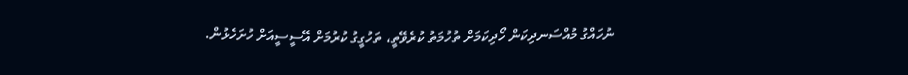ނުހައްގު މުއްސަނދިކަން ހޯދިކަމަށް ތުހުމަތު ކުރެވޭތީ، ތަހުގީގު ކުރުމަށް އޭސީސީއަށް ހުށަހެޅުން.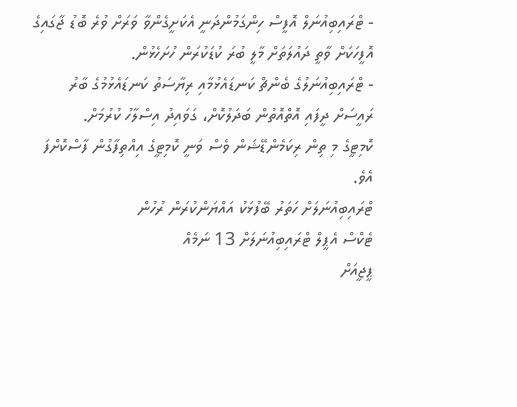- ޓްރައިބިއުނަލް އޮފީސް ހިންގަމުންދަނީ އެކަށީގެންވާ ވަރަށް ވުރެ ބޮޑު ޖާގައިގެ އޮފީހަކަށް ވާތީ ދައުލަތަށް މާލީ ބުރަ ކުޑަކުރަން ހުށަހެޅުން.
- ޓްރައިބިއުނަލުގެ ބެންޗް ކަނޑައެޅުމާއި ރިޔާސަތު ކަނޑައެޅުމުގެ ބާރު ރައީސަށް ދީފައި އޮތްއޮތުން ބަދަލުކޮށް، ގަވައިދު އިސްލާހު ކުރުމަށް.
ކޮމިޓީގެ މި ތިން ރިކަމެންޑޭޝަން ވެސް ވަނީ ކޮމިޓީގެ އިއްތިފާގުން ފާސްކޮށްފަ އެވެ.
ޓްރައިބިއުނަލަށް ހަތަރު ބޭފުޅަކު އައްޔަންކުރަން ރުހުން
ޓެކްސް އެޕީލް ޓްރައިބިއުނަލަށް 13 ނަމެއް
ޕީޖީއަށް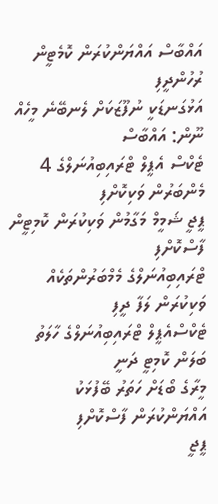އައްބާސް އައްޔަންކުރަން ކޮމެޓީން ރުހުންދީފި
އަޅުގަނޑަކީ ނުފޫޒަކަށް ލެނބޭނެ މީހެއް ނޫން: އައްބާސް
ޓެކްސް އެޕީލް ޓްރައިބިއުނަލްގެ 4 މެންބަރުން ވަކިކޮށްފި
ޕީޖީ ޝަމީމް މަގާމުން ވަކިކުރަން ކޮމިޓީން ފާސްކޮށްފި
ޓްރައިބިއުނަލްގެ މެމްބަރުންތަކެއް ވަކިކުރަން ލަފާ ދީފި
ޓެކްސްއެޕީލް ޓްރައިބިއުނަލްގެ ހާލަތު ބަލަން ކޮމިޓީ ދަނީ
މީރާގެ ބޯޑަށް ހަތަރު ބޭފުޅަކު އައްޔަންކުރަން ފާސްކޮށްފި
ޕީޖީ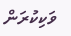ވަކިކުރަން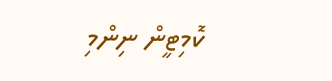ކޮމިޓީން ނިންމި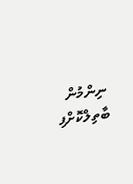ނިންމުން ބާތިލްކޮށްފި